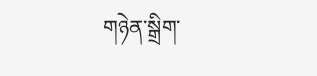གཉེན་སྒྲིག་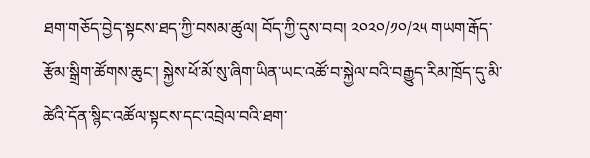ཐག་གཅོད་བྱེད་སྟངས་ཐད་ཀྱི་བསམ་ཚུལ། བོད་ཀྱི་དུས་བབ། ༢༠༢༠/༡༠/༢༥ གཡག་རྒོད་རྩོམ་སྒྲིག་ཚོགས་ཆུང་། སྐྱེས་ཕོ་མོ་སུ་ཞིག་ཡིན་ཡང་འཚོ་བ་སྐྱེལ་བའི་བརྒྱུད་རིམ་ཁྲོད་དུ་མི་ཚེའི་དོན་སྙིང་འཚོལ་སྟངས་དང་འབྲེལ་བའི་ཐག་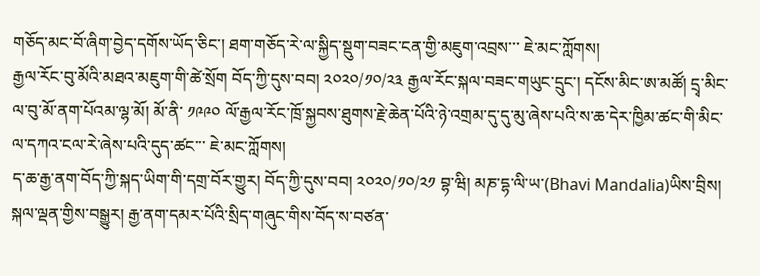གཅོད་མང་བོ་ཞིག་བྱེད་དགོས་ཡོད་ཅིང་། ཐག་གཅོད་རེ་ལ་སྐྱིད་སྡུག་བཟང་ངན་གྱི་མཇུག་འབྲས་་་ ཇེ་མང་ཀློགས།
རྒྱལ་རོང་བུ་མོའི་མཐའ་མཇུག་གི་ཚེ་སྲོག བོད་ཀྱི་དུས་བབ། ༢༠༢༠/༡༠/༢༣ རྒྱལ་རོང་སྐལ་བཟང་གཡུང་དྲུང་། དངོས་མིང་ཨ་མཚོ། དྲྭ་མིང་ལ་བུ་མོ་ནག་པོའམ་ལྷ་མོ། མོ་ནི་ ༡༩༩༠ ལོ་རྒྱལ་རོང་ཁྲོ་སྐྱབས་ཐུགས་རྗེ་ཆེན་པོའི་ཉེ་འགྲམ་དུ་དུ་མུ་ཞེས་པའི་ས་ཆ་དེར་ཁྱིམ་ཚང་གི་མིང་ལ་དཀའ་ངལ་རེ་ཞེས་པའི་དུད་ཚང་་་ ཇེ་མང་ཀློགས།
ད་ཆ་རྒྱ་ནག་བོད་ཀྱི་སྐད་ཡིག་གི་དགྲ་བོར་གྱུར། བོད་ཀྱི་དུས་བབ། ༢༠༢༠/༡༠/༢༡ བྷ་ཝི། མཎ་དྷ་ལི་ཡ་(Bhavi Mandalia)ཡིས་བྲིས། སྐལ་ལྡན་གྱིས་བསྒྱུར། རྒྱ་ནག་དམར་པོའི་སྲིད་གཞུང་གིས་བོད་ས་བཙན་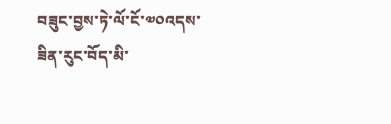བཟུང་བྱས་ཏེ་ལོ་ངོ་༧༠འདས་ཟིན་རུང་བོད་མི་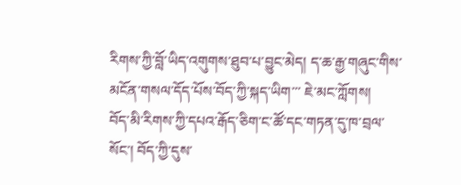རིགས་ཀྱི་བློ་ཡིད་འགུགས་ཐུབ་པ་བྱུང་མེད། ད་ཆ་རྒྱ་གཞུང་གིས་མངོན་གསལ་དོད་པོས་བོད་ཀྱི་སྐད་ཡིག་་་ ཇེ་མང་ཀློགས།
བོད་མི་རིགས་ཀྱི་དཔའ་རྒོད་ཅིག་ང་ཚོ་དང་གཏན་དུ་ཁ་བྲལ་སོང་། བོད་ཀྱི་དུས་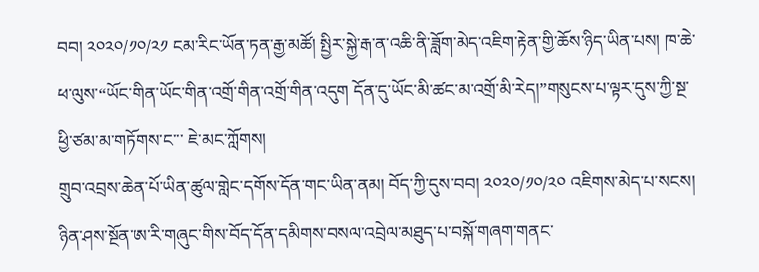བབ། ༢༠༢༠/༡༠/༢༡ ངམ་རིང་ཡོན་ཏན་རྒྱ་མཚོ། སྤྱིར་སྐྱེ་རྒ་ན་འཆི་ནི་ཟློག་མེད་འཇིག་རྟེན་གྱི་ཆོས་ཉིད་ཡིན་པས། ཁ་ཆེ་ཕ་ལུས་“ཡོང་གིན་ཡོང་གིན་འགྲོ་གིན་འགྲོ་གིན་འདུག དོན་དུ་ཡོང་མི་ཚང་མ་འགྲོ་མི་རེད།”གསུངས་པ་ལྟར་དུས་ཀྱི་སྔ་ཕྱི་ཙམ་མ་གཏོགས་ང་་་ ཇེ་མང་ཀློགས།
གྲུབ་འབྲས་ཆེན་པོ་ཡིན་ཚུལ་གླེང་དགོས་དོན་གང་ཡིན་ནམ། བོད་ཀྱི་དུས་བབ། ༢༠༢༠/༡༠/༢༠ འཇིགས་མེད་པ་སངས། ཉིན་ཤས་སྔོན་ཨ་རི་གཞུང་གིས་བོད་དོན་དམིགས་བསལ་འབྲེལ་མཐུད་པ་བསྐོ་གཞག་གནང་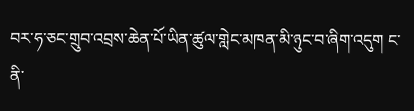བར་ཧ་ཅང་གྲུབ་འབྲས་ཆེན་པོ་ཡིན་ཚུལ་གླེང་མཁན་མི་ཉུང་བ་ཞིག་འདུག ང་ནི་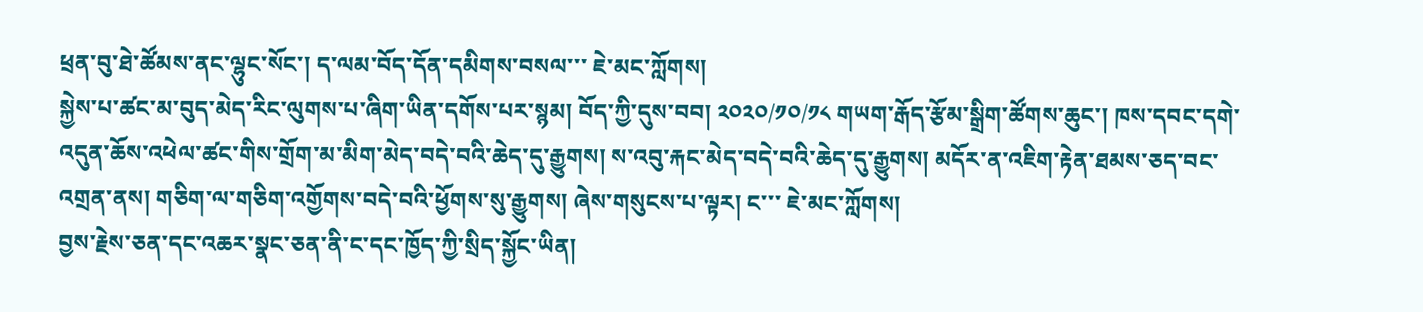ཕྲན་བུ་ཐེ་ཚོམས་ནང་ལྷུང་སོང་། ད་ལམ་བོད་དོན་དམིགས་བསལ་་་ ཇེ་མང་ཀློགས།
སྐྱེས་པ་ཚང་མ་བུད་མེད་རིང་ལུགས་པ་ཞིག་ཡིན་དགོས་པར་སྙམ། བོད་ཀྱི་དུས་བབ། ༢༠༢༠/༡༠/༡༨ གཡག་རྒོད་རྩོམ་སྒྲིག་ཚོགས་ཆུང་། ཁས་དབང་དགེ་འདུན་ཆོས་འཕེལ་ཚང་གིས་གྲོག་མ་མིག་མེད་བདེ་བའི་ཆེད་དུ་རྒྱུགས། ས་འབུ་རྐང་མེད་བདེ་བའི་ཆེད་དུ་རྒྱུགས། མདོར་ན་འཇིག་རྟེན་ཐམས་ཅད་བང་འགྲན་ནས། གཅིག་ལ་གཅིག་འགྱོགས་བདེ་བའི་ཕྱོགས་སུ་རྒྱུགས། ཞེས་གསུངས་པ་ལྟར། ང་་་ ཇེ་མང་ཀློགས།
བྱས་རྗེས་ཅན་དང་འཆར་སྣང་ཅན་ནི་ང་དང་ཁྱོད་ཀྱི་སྲིད་སྐྱོང་ཡིན།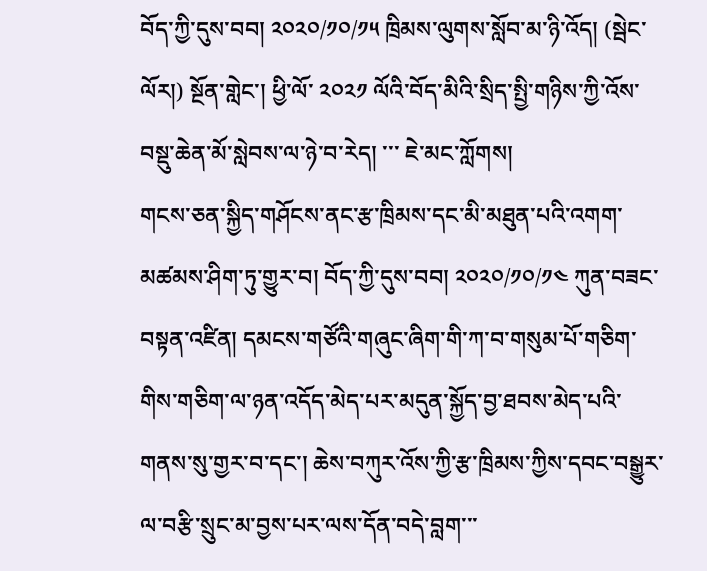བོད་ཀྱི་དུས་བབ། ༢༠༢༠/༡༠/༡༥ ཁྲིམས་ལུགས་སློབ་མ་ཉི་འོད། (སྦེང་ལོར།) སྔོན་གླེང་། ཕྱི་ལོ་ ༢༠༢༡ ལོའི་བོད་མིའི་སྲིད་སྤྱི་གཉིས་ཀྱི་འོས་བསྡུ་ཆེན་མོ་སླེབས་ལ་ཉེ་བ་རེད། ་་་ ཇེ་མང་ཀློགས།
གངས་ཅན་སྐྱིད་གཤོངས་ནང་རྩ་ཁྲིམས་དང་མི་མཐུན་པའི་འགག་མཚམས་ཤིག་ཏུ་གྱུར་བ། བོད་ཀྱི་དུས་བབ། ༢༠༢༠/༡༠/༡༤ ཀུན་བཟང་བསྟན་འཛིན། དམངས་གཙོའི་གཞུང་ཞིག་གི་ཀ་བ་གསུམ་པོ་གཅིག་གིས་གཅིག་ལ་ཉན་འདོད་མེད་པར་མདུན་སྐྱོད་བྱ་ཐབས་མེད་པའི་གནས་སུ་གྱར་བ་དང་། ཆེས་བཀུར་འོས་ཀྱི་རྩ་ཁྲིམས་ཀྱིས་དབང་བསྒྱུར་ལ་བརྩི་སྲུང་མ་བྱས་པར་ལས་དོན་བདེ་བླག་་་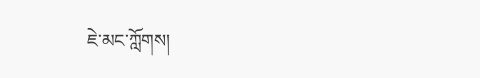ཇེ་མང་ཀློགས།